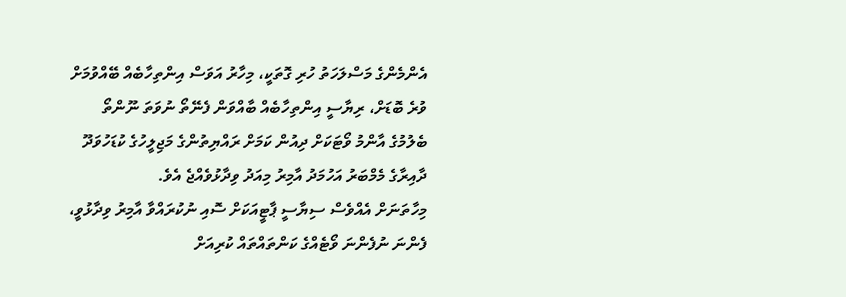އެންމެންގެ މަސްލަހަތު ހުރި ގޮތަކީ، މިހާރު އަވަސް އިންތިހާބެއް ބޭއްވުމަށް ވުރެ ބޮޑަށް، ރިޔާސީ އިންތިހާބެއް ބާއްވަން ފެނޭތޯ ނުވަތަ ނޫންތޯ ބެލުމުގެ އާންމު ވޯޓަކަށް ދިއުން ކަމަށް ރައްޔިތުންގެ މަޖިލީހުގެ ކުޑަހުވަދޫ ދާއިރާގެ މެމްބަރު އަހުމަދު އާމިރު މިއަދު ވިދާޅުވެއްޖެ އެވެ.
މިހާތަނަށް އެއްވެސް ސިޔާސީ ޕާޓީއަކަށް ސޮއި ނުކުރައްވާ އާމިރު ވިދާޅުވީ، ފެންނަ ނުފެންނަ ވޯޓެއްގެ ކަންތައްތައް ކުރިއަށް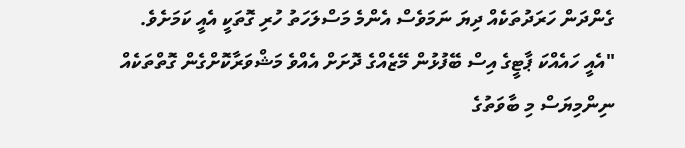ގެންދަން ހަރަދުތަކެއް ދިޔަ ނަމަވެސް އެންމެ މަސްލަހަތު ހުރި ގޮތަކީ އެއީ ކަމަށެވެ.
"އެއީ ހައެއްކަ ޕާޓީގެ އިސް ބޭފުޅުން މޭޒެއްގެ ދޮށަށް އެއްވެ މަޝްވަރާކޮށްގެން ގޮތްތަކެއް ނިންމިޔަސް މި ބާވަތުގެ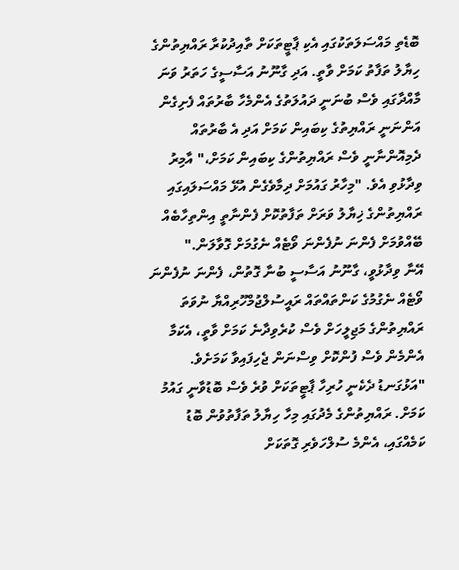ބޮޑެތި މައްސަލަތަކުގައި އެކި ޕާޓީތަކަށް ތާއިދުކުރާ ރައްޔިތުންގެ ހިޔާލު ތަފާތު ކަމަށް ވާތީ. އަދި ގާނޫނު އަސާސީގެ ހަތަރު ވަނަ މާއްދާގައި ވެސް ބުނަނީ ދައުލަތުގެ އެންމެހާ ބާރުތައް ފެށިގެން އަންނަނީ ރައްޔިތުގެ ކިބައިން ކަމަށް އަދި އެ ބާރުތައް ދެމިއޮންނާނީ ވެސް ރައްޔިތުންގެ ކިބައިން ކަމަށް،" އާމިރު ވިދާޅުވި އެވެ. "މިހާރު ގައުމަށް ދިމާވެގެން އުޅޭ މައްސަލައިގައި ރައްޔިތުންގެ ޚިޔާލު ވަރަށް ތަފާތުކޮށް ފެންނާތީ އިންތިހާބެއް ބޭއްވުމަށް ފެންނަ ނުފެންނަ ވޯޓެއް ނެގުމަށް ގޮވާލަން."
އޭނާ ވިދާޅުވީ، ގާނޫނު އަސާސީ ބުނާ ގޮތުން، ފެންނަ ނުފެންނަ ވޯޓެއް ނެގުމުގެ ކަންތައްތައް ރައީސުލްޖުމްހޫރިއްޔާ ނުވަތަ ރައްޔިތުންގެ މަޖިލީހަށް ވެސް ކުރެވިދާނެ ކަމަށް ވާތީ، އެކަމާ އެންމެން ވެސް ފުންކޮށް ވިސްނަން ޖެހިފައިވާ ކަމަށެވެ.
"އަޅުގަނޑު ދެކެނީ ހުރިހާ ޕާޓީތަކަށް ވުރެ ވެސް ބޮޑުވާނީ ގައުމު ކަމަށް. ރައްޔިތުންގެ މެދުގައި މިހާ ހިޔާލު ތަފާތުވުން ބޮޑު ކަމެއްގައި، އެންމެ ސުލްހަވެރި ގޮތަކަށް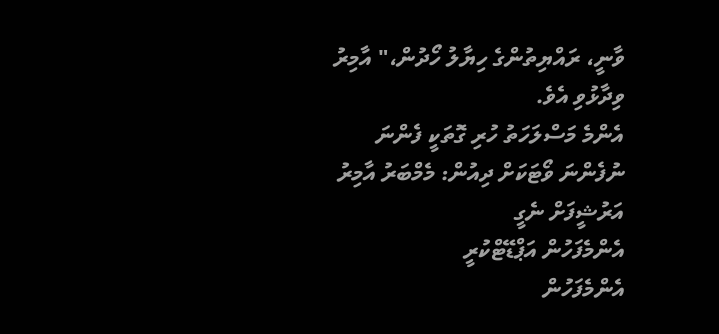ވާނީ، ރައްޔިތުންގެ ހިޔާލު ހޯދުން،" އާމިރު ވިދާޅުވި އެވެ.
އެންމެ މަސްލަހަތު ހުރި ގޮތަކީ ފެންނަ ނުފެންނަ ވޯޓަކަށް ދިއުން: މެމްބަރު އާމިރު
އަރުޝީފަށް ނެގީ
އެންމެފަހުން އަޕްޑޭޓްކުރީ
އެންމެފަހުން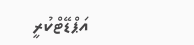އަޕްޑޭޓްކުރީ